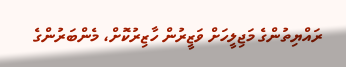ރައްޔިތުންގެ މަޖިލީހަށް ވަޒީރުން ހާޒިރުކޮށް، މެންބަރުންގެ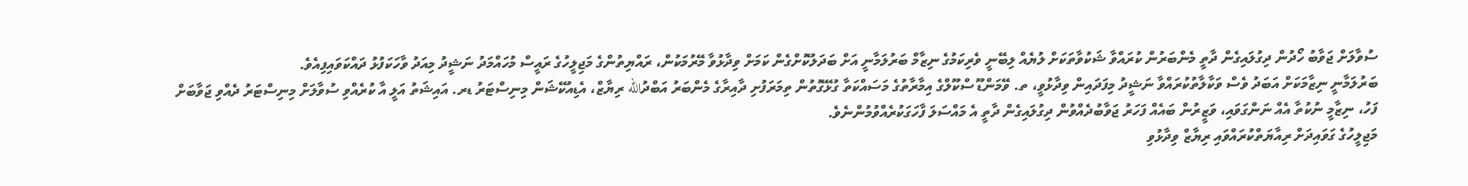ސުވާލަށް ޖަވާބު ހޯދުން ދިގުލައިގެން ދާތީ މެންބަރުން ކުރައްވާ ޝަކުވާތަކަށް ލުޔެއް ލިބޭނީ ވެރިކަމުގެ ނިޒާމް ބަރުލަމާނީ އަށް ބަދަލުކޮށްގެން ކަމަށް ވިދާޅުވާ މޭރުމަކުން، ރައްޔިތުންގެ މަޖިލީހުގެ ރައީސް މުހައްމަދު ނަޝީދު މިއަދު ވާހަކަފުޅު ދައްކަވައިފިއެވެ.
ބަރުލަމާނީ ނިޒާމަކަށް އަބަދު ވެސް ވަކާލާތުކުރައްވާ ނަޝީދު މިފަދައިން ވިދާޅުވީ، ތ. ވޭމަންޑޫ ސްކޫލްގެ އިމާރާތުގެ މަސައްކަތާ ގުޅޭގޮތުން ތިމަރަފުށި ދާއިރާގެ މެންބަރު އަބްދުالله ރިޔާޒް، އެޑިއުކޭޝަން މިނިސްޓަރު ޑރ. އައިޝަތު އަލީ އާ ކުރެއްވި ސުވާލަށް މިނިސްޓަރު ދެއްވި ޖަވާބަށް ފަހު، ނިޒާމީ ނުކުތާ އެއް ނަންގަވައި، ވަޒީރުން ބައެއް ފަހަރު ޖަވާބުދެއްވުން ދިގުލައިގެން ދާތީ އެ މައްސަލަ ފާހަގަކުރެއްވުމުންނެވެ.
މަޖިލީހުގެ ގަވައިދަށް ރިއާޔަތްކުރައްވައި ރިޔާޒް ވިދާޅުވި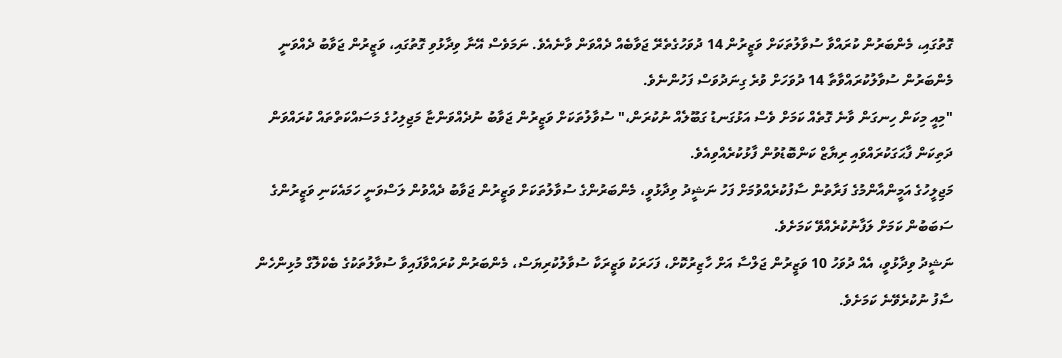ގޮތުގައި، މެންބަރުން ކުރައްވާ ސުވާލުތަކަށް ވަޒީރުން 14 ދުވަހުގެތެރޭ ޖަވާބެއް ދެއްވަން ވާނެއެވެ. ނަމަވެސް އޭނާ ވިދާޅުވި ގޮތުގައި، ވަޒީރުން ޖަވާބު ދެއްވަނީ މެންބަރުން ސުވާލުކުރައްވާތާ 14 ދުވަހަށް ވުރެ ގިނަދުވަސް ފަހުންނެވެ.
"މިއީ މިކަން ހިނގަން ވާނެ ގޮތެއް ކަމަށް ވެސް އަޅުގަނޑު ގަބޫލެއް ނުކުރަން،" ސުވާލުތަކަށް ވަޒީރުން ޖަވާބު ނުދެއްވަންޏާ މަޖިލިހުގެ މަސައްކަތްތައް ކުރައްވަން ދަތިކަން ފާޙަގަކުރައްވައި ރިޔާޒް ކަންބޮޑުވުން ފާޅުކުރެއްވިއެވެ.
މަޖިލީހުގެ އަމީންއާންމުގެ ފަރާތުން ސާފުކުރެއްވުމަށް ފަހު ނަޝީދު ވިދާޅުވީ، މެންބަރުންގެ ސުވާލުތަކަށް ވަޒީރުން ޖަވާބު ދެއްވުން ލަސްވަނީ ހަމައެކަނި ވަޒީރުންގެ ސަބަބުން ކަމަށް ލަފާނުކުރެއްވޭ ކަމަށެވެ.
ނަޝީދު ވިދާޅުވީ، އެއް ދުވަހު 10 ވަޒީރުން ޖަލްސާ އަށް ހާޒިރުކޮށް، ފަހަރަކު ވަޒީރަކާ ސުވާލުކުރިޔަސް، މެންބަރުން ކުރައްވާފައިވާ ސުވާލުތަކުގެ ބެކްލޮގް މުޅިންހެން ސާފު ނުކުރެވޭނެ ކަމަށެވެ.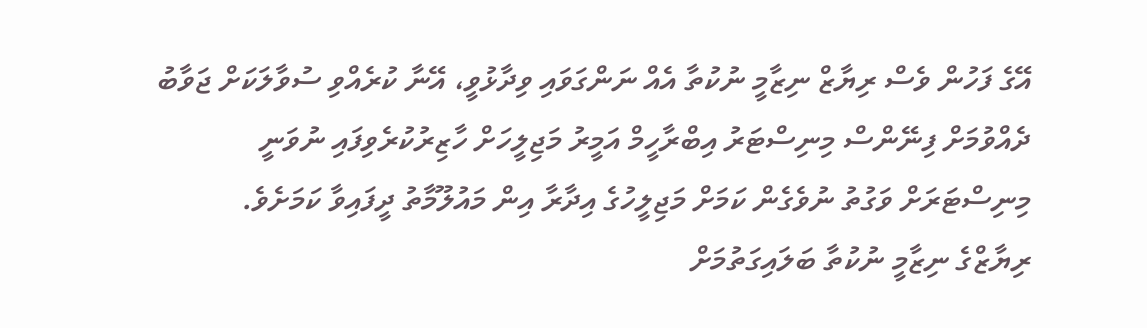އޭގެ ފަހުން ވެސް ރިޔާޒް ނިޒާމީ ނުކުތާ އެއް ނަންގަވައި ވިދާޅުވީ، އޭނާ ކުރެއްވި ސުވާލަކަށް ޖަވާބު ދެއްވުމަށް ފިނޭންސް މިނިސްޓަރު އިބްރާހީމް އަމީރު މަޖިލީހަށް ހާޒިރުކުރެވިފައި ނުވަނީ މިނިސްޓަރަށް ވަގުތު ނުވެގެން ކަމަށް މަޖިލީހުގެ އިދާރާ އިން މައުލޫމާތު ދީފައިވާ ކަމަށެވެ.
ރިޔާޒްގެ ނިޒާމީ ނުކުތާ ބަލައިގަތުމަށް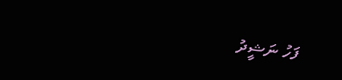ފަހު ނަޝީދު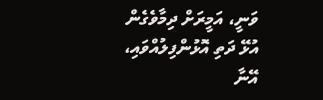ވަނީ، އަމީރަށް ދިމާވެގެން އުޅޭ ދަތި އޮޅުންފިލުއްވައި، އޭނާ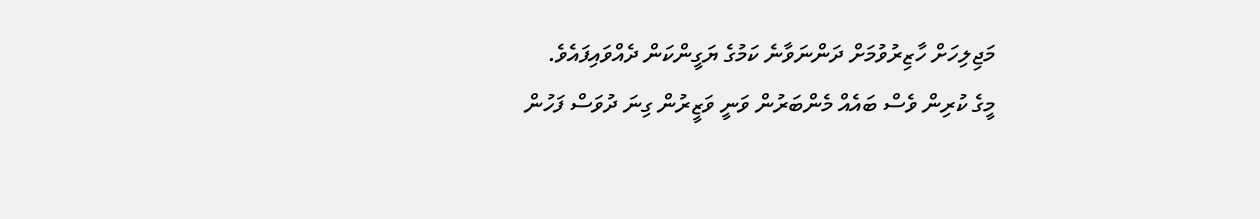މަޖިލިހަށް ހާޒިރުވުމަށް ދަންނަވާނެ ކަމުގެ ޔަގީންކަން ދެއްވައިފައެވެ.
މީގެ ކުރިން ވެސް ބައެއް މެންބަރުން ވަނީ ވަޒީރުން ގިނަ ދުވަސް ފަހުން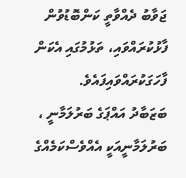ޖަވާބު ދެއްވާތީ ކަންބޮޑުވުން ފާޅުކުރައްވައި، ތަޅުމުގައި އެކަން ފާހަގަކުރައްވައިފައެވެ.
ބަޒަބާދު އައްޕަގެ ބަރުލަމާނީ ، ބަރުލަމާނީއަކީ އެއްވެސްކަމެއްގެ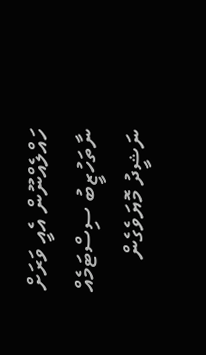ހައްލެއްނޫން އެއީ ވަރަށް ނާތަހުޒީބު ސިސްޓަމެއް ނަޝީދު މޮޔަވެގެން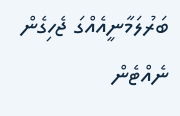ބަރުލަމާނީއެއްގަ ޖެހިގެން ނެއްޓެން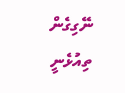ނޭގިގެން ތިއުޅެނީ